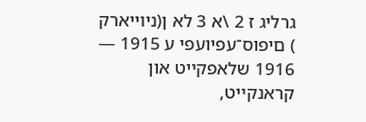גרליג ז 2 \א 3 לא ן(ניױיארק ) םיפוס־עפיועפי ע 1915 — 1916 שלאפקײט און קראנקײט,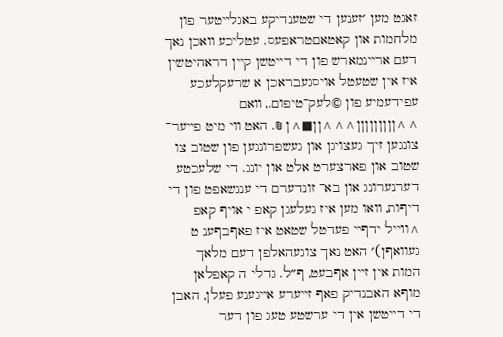זאגט מען ׳זענען די שטענדיקע באגלײטער פון מלחמות און קאטאםטראפעס. עטליכע װאכן נאך דעם ארײנמארש פון די דײטשן קײן דראהיטשין איז אין שטעטל אויסגעבראכן א שרעקלעכע עפידעמיע פון ©לעק־טיפום., װאם ^^ןןןןןןןןן^^^ןן■^ן ₪. האט װי מיט פײער־ צונגען זיך געצויגן און געשפרונגען פון שטוב צו שטוב און פארצערט אלט און יונג. די שלעכטע דערנערונג און בא־ זונדערם די ענגשאפט פון די דיףות, װאו מען איז געלעגן קאפ י אויף קאפ ^וױיל ידףײ פעדטל שטאט איז פאףבףענ ט געוואףן)׳ האט נאך צוגעהאלפן דעם מלאך המות אין זײן אףבעט, ף״ל. גדלי ה קאפלאן מוףא האבנדיק פאף זײערע אײגענע פעלן, האבן די דײטשן אין די ערשטע טעג פון דער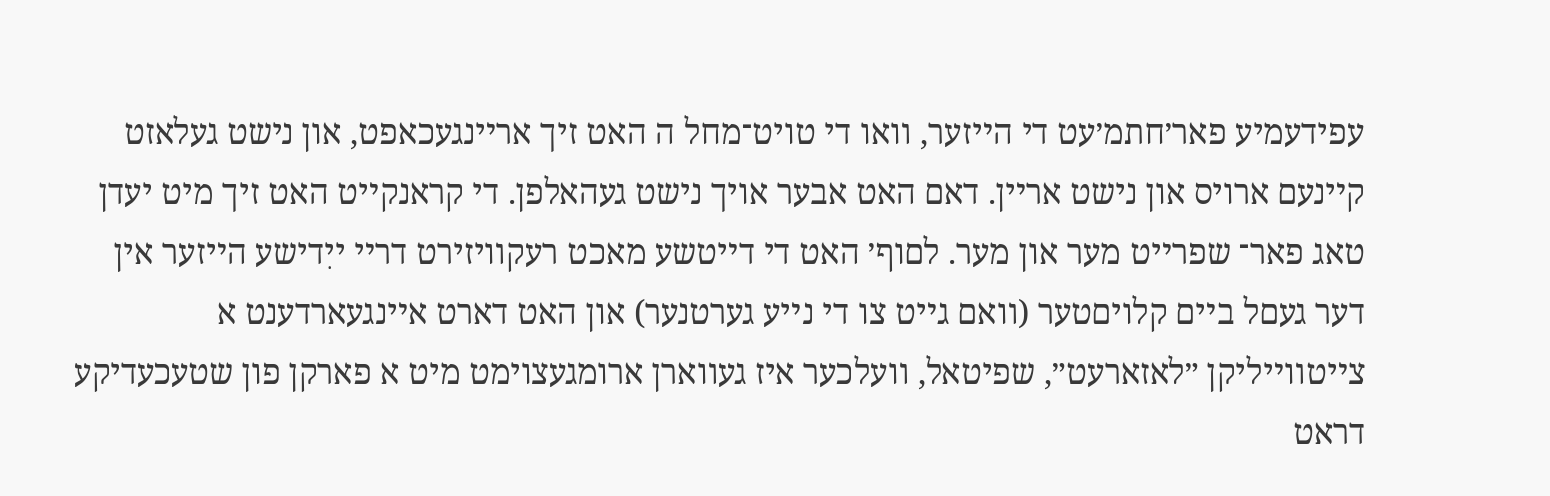עפידעמיע פאר׳חתמ׳עט די הײזער, װאו די טויט־מחל ה האט זיך ארײנגעכאפט, און נישט געלאזט קײנעם ארויס און נישט ארײן. דאם האט אבער אויך נישט געהאלפן. די קראנקײט האט זיך מיט יעדן טאג פאר־ שפרײט מער און מער. לםוף׳ האט די דײטשע מאכט רעקװיזירט דרײ ייִדישע הײזער אין דער געםל בײם קלויםטער (װאם גײט צו די נײע גערטנער) און האט דארט אײנגעארדענט א צײטװײליקן ״לאזארעט״, שפיטאל, װעלכער איז געװארן ארומגעצוימט מיט א פארקן פון שטעכעדיקע דראט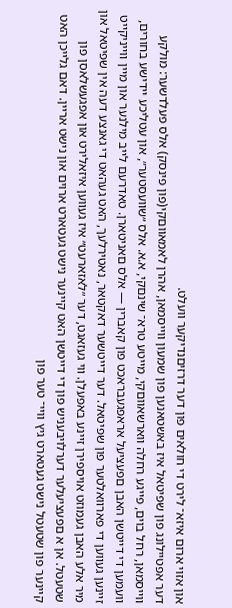און אזוי ארום איזא־ לירט די חולאים פון דער דרזיםנדיקער װעלט.
דער אפטיילונג פון שפיטאל איז באשטאנען פון שמעון װײסמאן, אהרן לאמאװםקי(פון פינסק) אלס פעלדשער: מולקע װײסמאן, רחל בוים, פײגע רחלה װארשאװםקי, מײטע טרא־ שינםקי, א.א. אלס ״שװעסטער״, און עטליכע ײדישע בחורים, װעמען די דײטשן האבן םפעציעל אראפגעבראכט פון קאברין — אלס םאניטארן. טאדרעם לײב מילנער און מײן װײניקײט זײנען געװען די פארװאלטער פון שפיטאל. דער דײטשער דאקטאר, נאטירלעך, האט געהאט די גאנצע דעה אין שפיטאל און מיר אלע האבן געמוזט אויספירן זײנע באפעלן. װי געזאגט, דער ״לאזארעט״ איז געװען איזאלירט און אפגעשלאסן פון שטעטל. אן א םפעציעלער דערלויבעניש פון די דײטשן האט קײנער נישט געטארט ארוים און נישט ארײן. דאם גלײכן האט קײנער פון שטעטל נישט געטארט גיץ װײ־ טער פון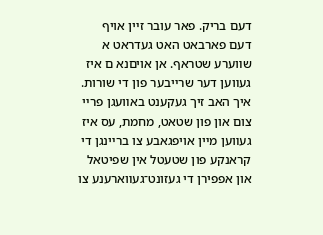דעם בריק. פאר עובר זײן אויף דעם פארבאט האט געדראט א שװערע שטראף. אן אויםנא ם איז געװען דער שרײבער פון די שורות. איך האב זיך געקענט באװעגן פרײ צום און פון שטאט, מחמת, עס איז געװען מײן אויפגאבע צו ברײנגן די קראנקע פון שטעטל אין שפיטאל און אפפירן די געזונט־געװארענע צו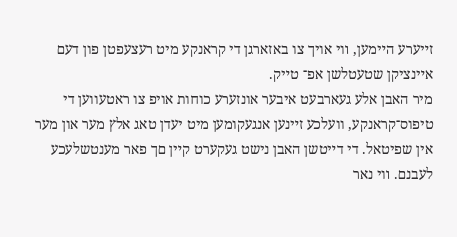זײערע הײמען, װי אויך צו באזארגן די קראנקע מיט רעצעפטן פון דעם אײנציקן שטעטלשן אפ־ טײק.
מיר האבן אלע געארבעט איבער אונזערע כוחות אויפ צו ראטעווען די טיפוס־קראנקע, וועלכע זײנען אנגעקומען מיט יעדן טאג אלץ מער און מער אין שפיטאל. די דײטשן האבן נישט געקערט קײן םך פאר מענטשלעכע לעבנם. װי נאר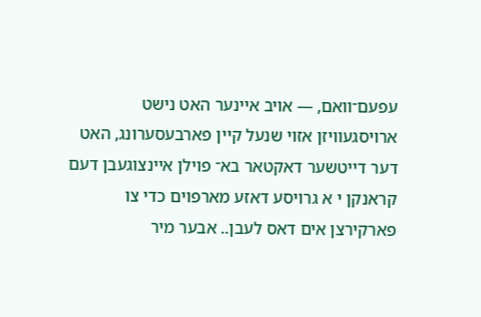עפעם־װאם, — אויב אײנער האט נישט ארויסגעװיזן אזוי שנעל קײן פארבעסערונג, האט דער דײטשער דאקטאר בא־ פוילן איינצוגעבן דעם קראנקן י א גרויסע דאזע מארפױם כדי צו פארקירצן אים דאס לעבן.. אבער מיר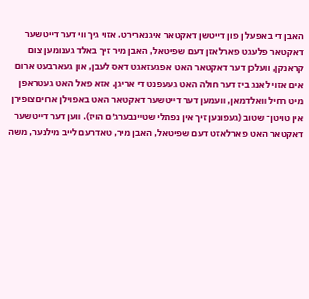האבן די באפעל ן פון דײטשן דאקטאר איגנארירט. אזוי גיך װי דער דײטשער דאקטאר פלעגט פארלאזן דעם שפיטאל, האבן מיר זיך באלד גענומען צום קראנקן, וועלכן דער דאקטאר האט אפגעזאגט דאס לעבן, און געארבעט ארום אים אזוי לאנג ביז דער חולה האט געעפנט די אריגן. אזא פאל האט געטראפן מיט רחיל װאלדמאן, װעמען דער דײטשער דאקטאר האט באפוילן ארויםצופירן אין טויטן־ שטוב (געפונען זיך אין נפתלי שטײנבערג׳ם הויז). װען דער דײטשער דאקטאר האט פארלאזט דעם שפיטאל, האבן מיר, טאדרעם לײב מילנער, משה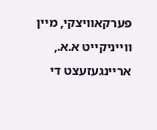פערקאװיצקי, מײן װײניקײט א.א., ארײנגעזעצט די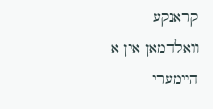קראנקע װאלדמאן אין א הײמערי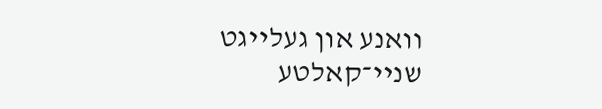װאנע און געלײגט שנײ־קאלטע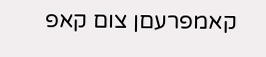קאמפרעםן צום קאפ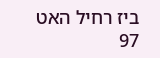ביז רחיל האט 97